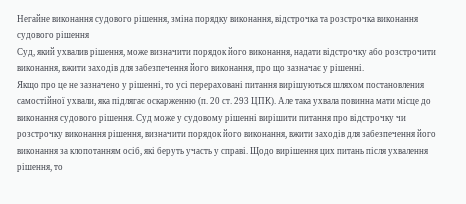Негайне виконання судового рішення, зміна порядку виконання, відстрочка та розстрочка виконання судового рішення
Суд, який ухвалив рішення, може визначити порядок його виконання, надати відстрочку або розстрочити виконання, вжити заходів для забезпечення його виконання, про що зазначає у рішенні.
Якщо про це не зазначено у рішенні, то усі перераховані питання вирішуються шляхом постановления самостійної ухвали, яка підлягає оскарженню (п. 20 ст. 293 ЦПК). Але така ухвала повинна мати місце до виконання судового рішення. Суд може у судовому рішенні вирішити питання про відстрочку чи розстрочку виконання рішення, визначити порядок його виконання, вжити заходів для забезпечення його виконання за клопотанням осіб, які беруть участь у справі. Щодо вирішення цих питань після ухвалення рішення, то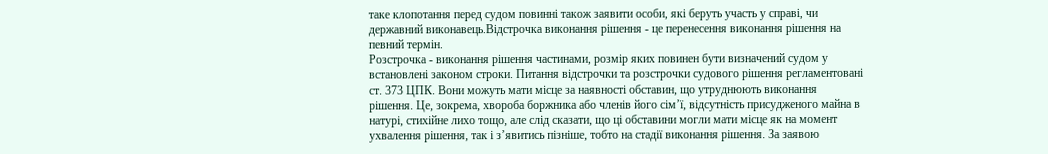таке клопотання перед судом повинні також заявити особи, які беруть участь у справі, чи державний виконавець.Відстрочка виконання рішення - це перенесення виконання рішення на певний термін.
Розстрочка - виконання рішення частинами, розмір яких повинен бути визначений судом у встановлені законом строки. Питання відстрочки та розстрочки судового рішення регламентовані ст. 373 ЦПК. Вони можуть мати місце за наявності обставин, що утруднюють виконання рішення. Це, зокрема, хвороба боржника або членів його сім’ї, відсутність присудженого майна в натурі, стихійне лихо тощо, але слід сказати, що ці обставини могли мати місце як на момент ухвалення рішення, так і з’явитись пізніше, тобто на стадії виконання рішення. За заявою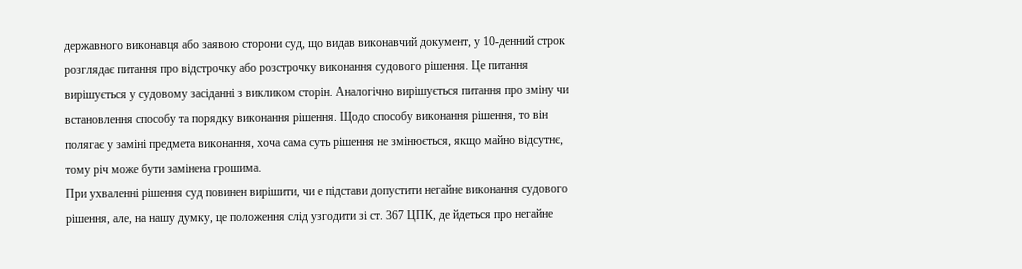державного виконавця або заявою сторони суд, що видав виконавчий документ, у 10-денний строк розглядає питання про відстрочку або розстрочку виконання судового рішення. Це питання вирішується у судовому засіданні з викликом сторін. Аналогічно вирішується питання про зміну чи встановлення способу та порядку виконання рішення. Щодо способу виконання рішення, то він полягає у заміні предмета виконання, хоча сама суть рішення не змінюється, якщо майно відсутнє, тому річ може бути замінена грошима.
При ухваленні рішення суд повинен вирішити, чи е підстави допустити негайне виконання судового рішення, але, на нашу думку, це положення слід узгодити зі ст. 367 ЦПК, де йдеться про негайне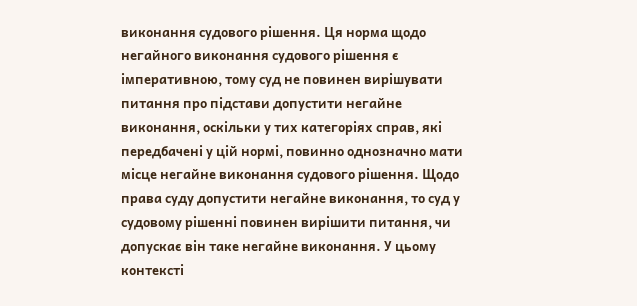виконання судового рішення. Ця норма щодо негайного виконання судового рішення є імперативною, тому суд не повинен вирішувати питання про підстави допустити негайне виконання, оскільки у тих категоріях справ, які передбачені у цій нормі, повинно однозначно мати місце негайне виконання судового рішення. Щодо права суду допустити негайне виконання, то суд у судовому рішенні повинен вирішити питання, чи допускає він таке негайне виконання. У цьому контексті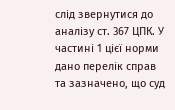слід звернутися до аналізу ст. 367 ЦПК. У частині 1 цієї норми дано перелік справ та зазначено, що суд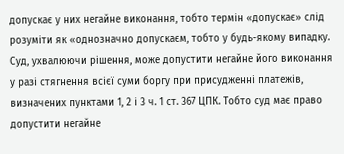допускає у них негайне виконання, тобто термін «допускає» слід розуміти як «однозначно допускаєм, тобто у будь-якому випадку.
Суд, ухвалюючи рішення, може допустити негайне його виконання у разі стягнення всієї суми боргу при присудженні платежів, визначених пунктами 1, 2 і 3 ч. 1 ст. 367 ЦПК. Тобто суд має право допустити негайне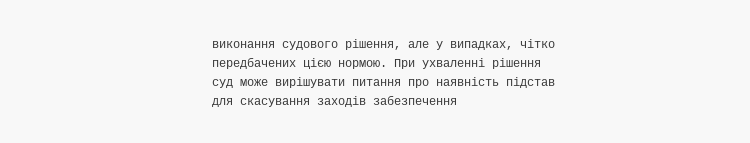виконання судового рішення, але у випадках, чітко передбачених цією нормою. При ухваленні рішення суд може вирішувати питання про наявність підстав для скасування заходів забезпечення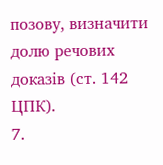позову, визначити долю речових доказів (ст. 142 ЦПК).
7.